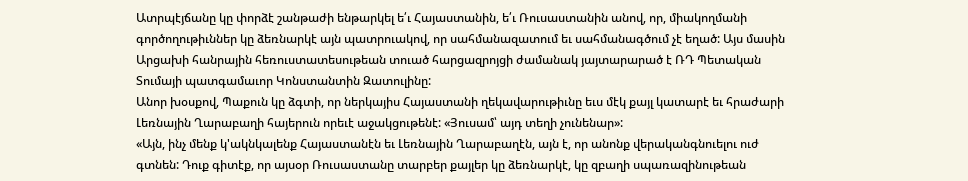Ատրպէյճանը կը փորձէ շանթաժի ենթարկել ե՛ւ Հայաստանին, ե՛ւ Ռուսաստանին անով, որ, միակողմանի գործողութիւններ կը ձեռնարկէ այն պատրուակով, որ սահմանազատում եւ սահմանագծում չէ եղած: Այս մասին Արցախի հանրային հեռուստատեսութեան տուած հարցազրոյցի ժամանակ յայտարարած է ՌԴ Պետական Տումայի պատգամաւոր Կոնստանտին Զատուլինը:
Անոր խօսքով, Պաքուն կը ձգտի, որ ներկայիս Հայաստանի ղեկավարութիւնը եւս մէկ քայլ կատարէ եւ հրաժարի Լեռնային Ղարաբաղի հայերուն որեւէ աջակցութենէ: «Յուսամ՝ այդ տեղի չունենար»:
«Այն, ինչ մենք կ'ակնկալենք Հայաստանէն եւ Լեռնային Ղարաբաղէն, այն է, որ անոնք վերականգնուելու ուժ գտնեն: Դուք գիտէք, որ այսօր Ռուսաստանը տարբեր քայլեր կը ձեռնարկէ, կը զբաղի սպառազինութեան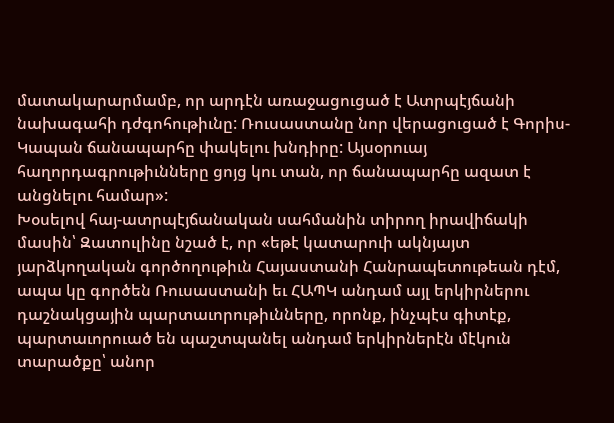մատակարարմամբ, որ արդէն առաջացուցած է Ատրպէյճանի նախագահի դժգոհութիւնը: Ռուսաստանը նոր վերացուցած է Գորիս-Կապան ճանապարհը փակելու խնդիրը: Այսօրուայ հաղորդագրութիւնները ցոյց կու տան, որ ճանապարհը ազատ է անցնելու համար»:
Խօսելով հայ-ատրպէյճանական սահմանին տիրող իրավիճակի մասին՝ Զատուլինը նշած է, որ «եթէ կատարուի ակնյայտ յարձկողական գործողութիւն Հայաստանի Հանրապետութեան դէմ, ապա կը գործեն Ռուսաստանի եւ ՀԱՊԿ անդամ այլ երկիրներու դաշնակցային պարտաւորութիւնները, որոնք, ինչպէս գիտէք, պարտաւորուած են պաշտպանել անդամ երկիրներէն մէկուն տարածքը՝ անոր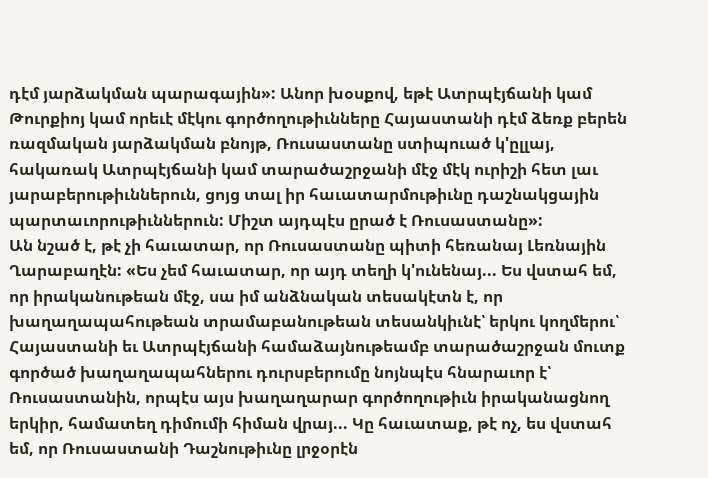դէմ յարձակման պարագային»: Անոր խօսքով, եթէ Ատրպէյճանի կամ Թուրքիոյ կամ որեւէ մէկու գործողութիւնները Հայաստանի դէմ ձեռք բերեն ռազմական յարձակման բնոյթ, Ռուսաստանը ստիպուած կ'ըլլայ, հակառակ Ատրպէյճանի կամ տարածաշրջանի մէջ մէկ ուրիշի հետ լաւ յարաբերութիւններուն, ցոյց տալ իր հաւատարմութիւնը դաշնակցային պարտաւորութիւններուն: Միշտ այդպէս ըրած է Ռուսաստանը»:
Ան նշած է, թէ չի հաւատար, որ Ռուսաստանը պիտի հեռանայ Լեռնային Ղարաբաղէն: «Ես չեմ հաւատար, որ այդ տեղի կ'ունենայ... Ես վստահ եմ, որ իրականութեան մէջ, սա իմ անձնական տեսակէտն է, որ խաղաղապահութեան տրամաբանութեան տեսանկիւնէ՝ երկու կողմերու՝ Հայաստանի եւ Ատրպէյճանի համաձայնութեամբ տարածաշրջան մուտք գործած խաղաղապահներու դուրսբերումը նոյնպէս հնարաւոր է՝ Ռուսաստանին, որպէս այս խաղաղարար գործողութիւն իրականացնող երկիր, համատեղ դիմումի հիման վրայ... Կը հաւատաք, թէ ոչ, ես վստահ եմ, որ Ռուսաստանի Դաշնութիւնը լրջօրէն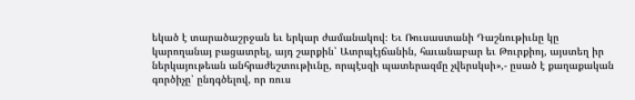եկած է տարածաշրջան եւ երկար ժամանակով։ Եւ Ռուսաստանի Դաշնութիւնը կը կարողանայ բացատրել, այդ շարքին՝ Ատրպէյճանին, հաւանաբար եւ Թուրքիոյ, այստեղ իր ներկայութեան անհրաժեշտութիւնը, որպէսզի պատերազմը չվերսկսի»,- ըսած է քաղաքական գործիչը՝ ընդգծելով, որ ռուս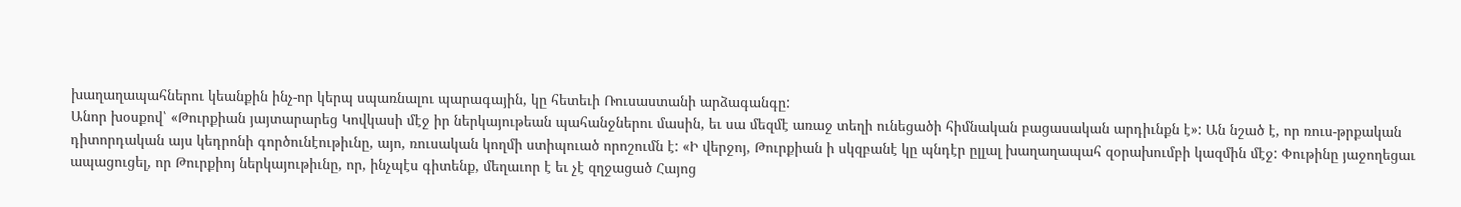խաղաղապահներու կեանքին ինչ-որ կերպ սպառնալու պարագային, կը հետեւի Ռուսաստանի արձագանգը:
Անոր խօսքով՝ «Թուրքիան յայտարարեց Կովկասի մէջ իր ներկայութեան պահանջներու մասին, եւ սա մեզմէ առաջ տեղի ունեցածի հիմնական բացասական արդիւնքն է»: Ան նշած է, որ ռուս-թրքական դիտորդական այս կեդրոնի գործունէութիւնը, այո, ռուսական կողմի ստիպուած որոշումն է: «Ի վերջոյ, Թուրքիան ի սկզբանէ կը պնդէր ըլլալ խաղաղապահ զօրախումբի կազմին մէջ: Փութինը յաջողեցաւ ապացուցել, որ Թուրքիոյ ներկայութիւնը, որ, ինչպէս գիտենք, մեղաւոր է եւ չէ զղջացած Հայոց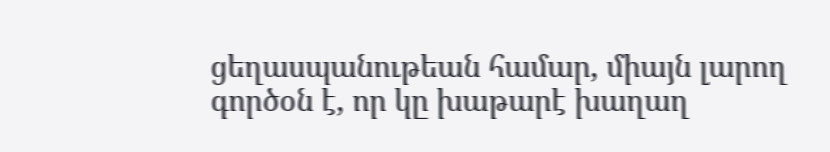ցեղասպանութեան համար, միայն լարող գործօն է, որ կը խաթարէ խաղաղ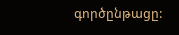գործընթացը: